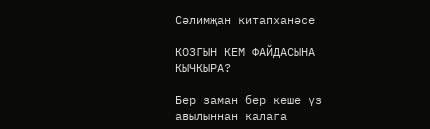Сәлимҗан китапханәсе

КОЗГЫН КЕМ ФАЙДАСЫНА КЫЧКЫРА?

Бер заман бер кеше үз авылыннан калага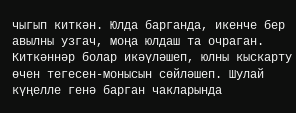чыгып киткән. Юлда барганда, икенче бер авылны узгач, моңа юлдаш та очраган. Киткәннәр болар икәүләшеп, юлны кыскарту өчен тегесен-монысын сөйләшеп. Шулай күңелле генә барган чакларында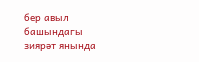бер авыл башындагы зиярәт янында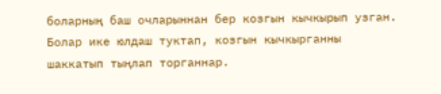боларның баш очларыннан бер козгын кычкырып узган. Болар ике юлдаш туктап, козгын кычкырганны шаккатып тыңлап торганнар.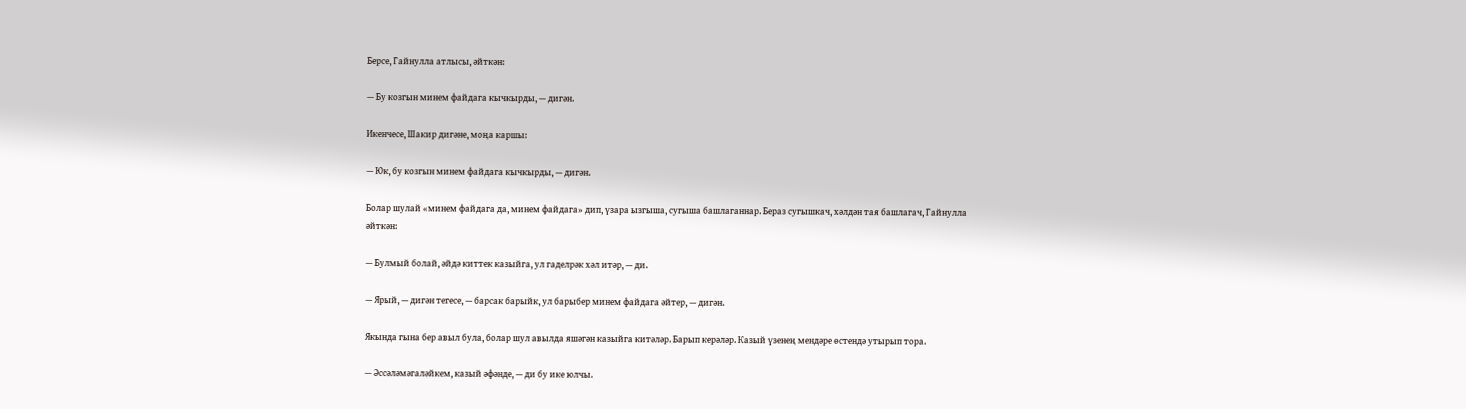Берсе, Гайнулла атлысы, әйткән:

— Бу козгын минем файдага кычкырды, — дигән.

Икенчесе, Шакир дигәне, моңа каршы:

— Юк, бу козгын минем файдага кычкырды, — дигән.

Болар шулай «минем файдага да, минем файдага» дип, үзара ызгыша, сугыша башлаганнар. Бераз сугышкач, хәлдән тая башлагач, Гайнулла әйткән:

— Булмый болай, әйдә киттек казыйга, ул гаделрәк хәл итәр, — ди.

— Ярый, — дигән тегесе, — барсак барыйк, ул барыбер минем файдага әйтер, — дигән.

Якында гына бер авыл була, болар шул авылда яшәгән казыйга китәләр. Барып керәләр. Казый үзенең мендәре өстендә утырып тора.

— Әссәләмәгаләйкем, казый әфәнде, — ди бу ике юлчы.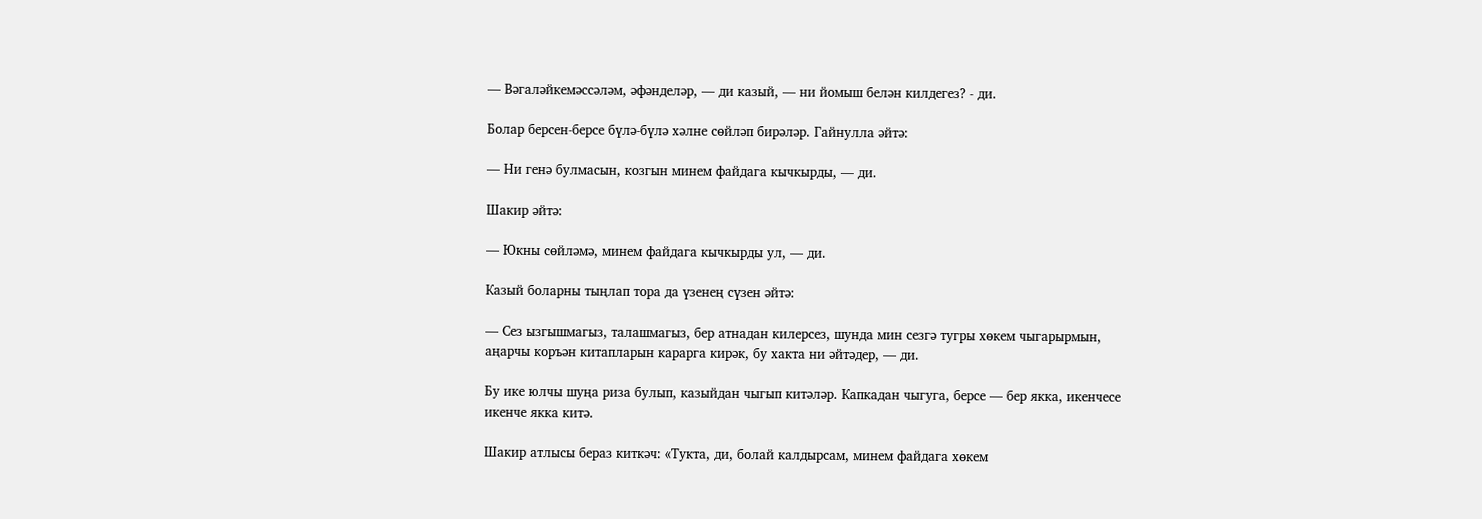— Вәгаләйкемәссәләм, әфәнделәр, — ди казый, — ни йомыш белән килдегез? - ди.

Болар берсен-берсе бүлә-бүлә хәлне сөйләп бирәләр. Гайнулла әйтә:

— Ни генә булмасын, козгын минем файдага кычкырды, — ди.

Шакир әйтә:

— Юкны сөйләмә, минем файдага кычкырды ул, — ди.

Казый боларны тыңлап тора да үзенең сүзен әйтә:

— Сез ызгышмагыз, талашмагыз, бер атнадан килерсез, шунда мин сезгә тугры хөкем чыгарырмын, аңарчы коръән китапларын карарга кирәк, бу хакта ни әйтәдер, — ди.

Бу ике юлчы шуңа риза булып, казыйдан чыгып китәләр. Капкадан чыгуга, берсе — бер якка, икенчесе икенче якка китә.

Шакир атлысы бераз киткәч: «Тукта, ди, болай калдырсам, минем файдага хөкем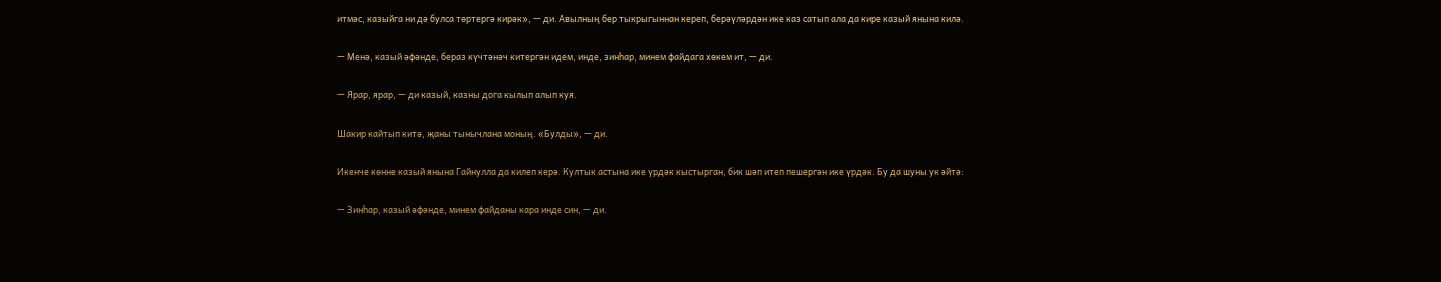итмәс, казыйга ни дә булса төртергә кирәк», — ди. Авылның бер тыкрыгыннан кереп, берәүләрдән ике каз сатып ала да кире казый янына килә.

— Менә, казый әфәнде, бераз күчтәнәч китергән идем, инде, зинһар, минем файдага хөкем ит, — ди.

— Ярар, ярар, — ди казый, казны дога кылып алып куя.

Шакир кайтып китә, җаны тынычлана моның. «Булды», — ди.

Икенче көнне казый янына Гайнулла да килеп керә. Култык астына ике үрдәк кыстырган, бик шәп итеп пешергән ике үрдәк. Бу да шуны ук әйтә:

— Зинһар, казый әфәнде, минем файданы кара инде син, — ди.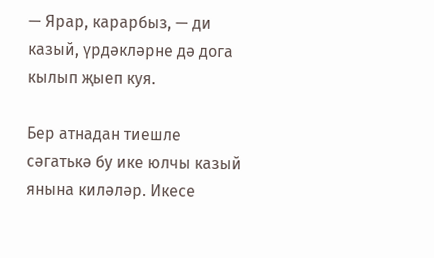— Ярар, карарбыз, — ди казый, үрдәкләрне дә дога кылып җыеп куя.

Бер атнадан тиешле сәгатькә бу ике юлчы казый янына киләләр. Икесе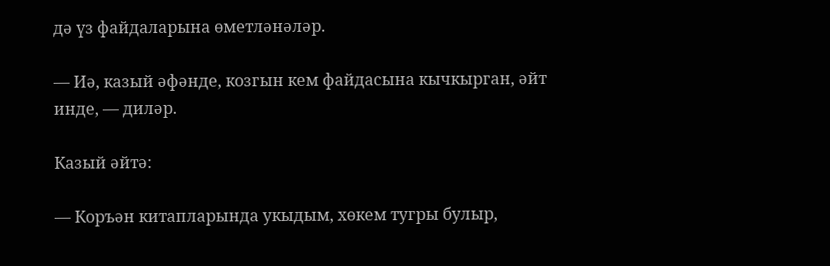дә үз файдаларына өметләнәләр.

— Иә, казый әфәнде, козгын кем файдасына кычкырган, әйт инде, — диләр.

Казый әйтә:

— Коръән китапларында укыдым, хөкем тугры булыр,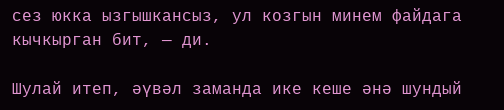сез юкка ызгышкансыз, ул козгын минем файдага кычкырган бит, — ди.

Шулай итеп, әүвәл заманда ике кеше әнә шундый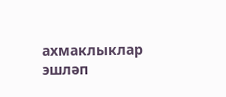ахмаклыклар эшләп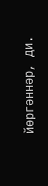йөргәннәр, ди.